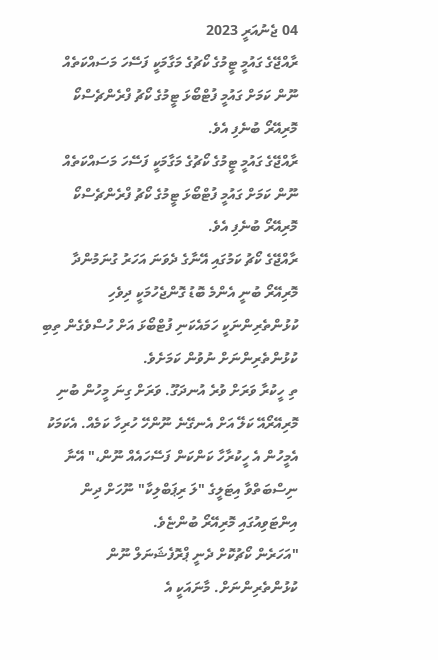04 ޖެނުއަރީ 2023
ރާއްޖޭގެ ގައުމީ ޓީމުގެ ކޯޗުގެ މަގާމަކީ ފަސޭހަ މަސައްކަތެއް ނޫން ކަމަށް ގައުމީ ފުޓްބޯޅަ ޓީމުގެ ކޯޗު ފްރެންޗެސްކޯ މޮރިއޭރޯ ބުނެފި އެވެ.
ރާއްޖޭގެ ގައުމީ ޓީމުގެ ކޯޗުގެ މަގާމަކީ ފަސޭހަ މަސައްކަތެއް ނޫން ކަމަށް ގައުމީ ފުޓްބޯޅަ ޓީމުގެ ކޯޗު ފްރެންޗެސްކޯ މޮރިއޭރޯ ބުނެފި އެވެ.
ރާއްޖޭގެ ކޯޗު ކަމުގައި އޭނާގެ ދެވަނަ އަހަރު ގުނަމުންދާ މޮރިއޭރޯ ބުނީ އެންމެ ބޮޑު ގޮންޖެހުމަކީ ދިވެހި ކުޅުންތެރިންނަކީ ހަމައެކަނި ފުޓްބޯޅަ އަށް ހުސްވެގެން ތިބި ކުޅުންތެރިންނަށް ނުވުން ކަމަށެވެ.
ތި ހީކުރާ ވަރަށް ވުރެ އުނދަގޫ. ވަރަށް ގިނަ މީހުން ބުނި މޮރިއޭރޯއޭ ކަލޭ އަށް އެނގޭނެ ނޫންހޭ ހުރިހާ ކަމެއް. އެކަމަކު އެމީހުން އެ ހީކުރާހާ ކަންކަން ފަސޭހައެއް ނޫން،" އޭނާ ނިސްބަތްވާ އިޓަލީގެ "ލަ ރިޕަބްލިކާ" ނޫހަށް ދިން އިންޓަވިއުގައި މޮރިއޭރޯ ބުންޏެވެ.
"އަހަރެން ކޯޗުކޮށް ދެނީ ޕްރޮފެޝަނަލް ނޫން ކުޅުންތެރިންނަށް. މާނައަކީ އެ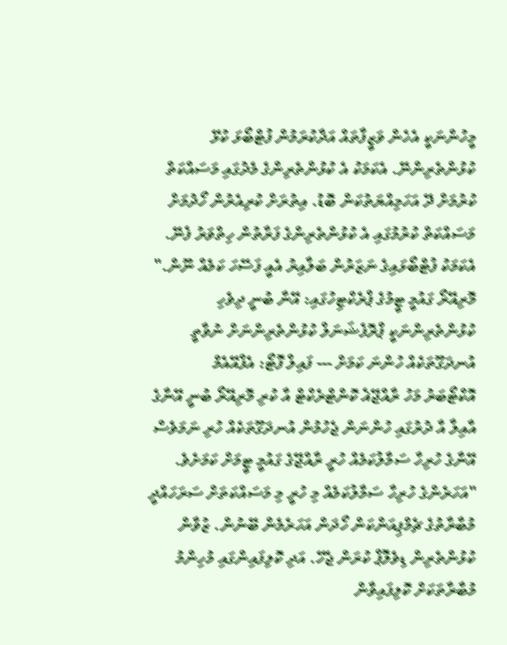މީހުންނަކީ އެހެން ވަޒީފާތައް އަދާކުރަމުން ފުޓްބޯޅަ ކުޅޭ ކުޅުންތެރިންނޭ. އެކަމަކު އެ ކުޅުންތެރިންގެ މެދުގައި މަސައްކަތް ކުރުމަށް ދޭ އަހަމިއްޔަތުކަން ބޮޑު. އިތުރަށް ކުރިއެރުން ހޯދުމަށް މަސައްކަތް ކުރުމުގައި އެ ކުޅުންތެރިންގެ ފަރާތުން ހިތްވަރު ފެނޭ. އެކަމަކު ފުޓްބޯޅައިގެ ނަޒަރުން ބަލާއިރު އެއީ ފަސޭހަ ކަމެއް ނޫން."
މޮރިއޭރޯ ގައުމީ ޓީމުގެ ޕްރެކްޓިހުގައި: އޭނާ ބުނީ ދިވެހި ކުޅުންތެރިންނަކީ ޕްރޮފެޝަނަލް ކުޅުންތެރިންނަށް ނުވާތީ އުނދަގޫތަކެއް ހުންނަ ކަމަށް --- ފައިލް ފޮޓޯ: އެފްއޭއެމް
އޮކްޓޯބަރު މަހު ރާއްޖޭޣެ ކޮންޓްރެކްޓް އާ ކުރި މޮރިއޭރޯ ބުނީ އޭނާގެ އާއިލާ އާ ދުރުގައި ހުންނަން ޖެހުމުން އުނދަގޫތަކެއް ހުރި ނަމަވެސް އޭނާގެ ހުރިހާ ސަމާލުކަމެއް ހުރީ ރާއްޖޭގެ ގައުމީ ޓީމަށް ކަމަށެވެ.
"އަހަރެންގެ ހުރިހާ ސަމާލުކަމެއް މި ހުރީ މި މަސައްކަތަށް ސަރަހައްދީ މުބާރާތުގެ ޗެމްޕިއަންކަން ހޯދަން އަހަރެމެން ބޭނުން. ޒުވާން ކުޅުންތެރިން ޑިވެލޮޕް ކުރަން ޖެހޭ. އަދި ކޮލިފައިންގައި މުހިންމު މުބާރާތަކަށް ކޮލިފައިވާން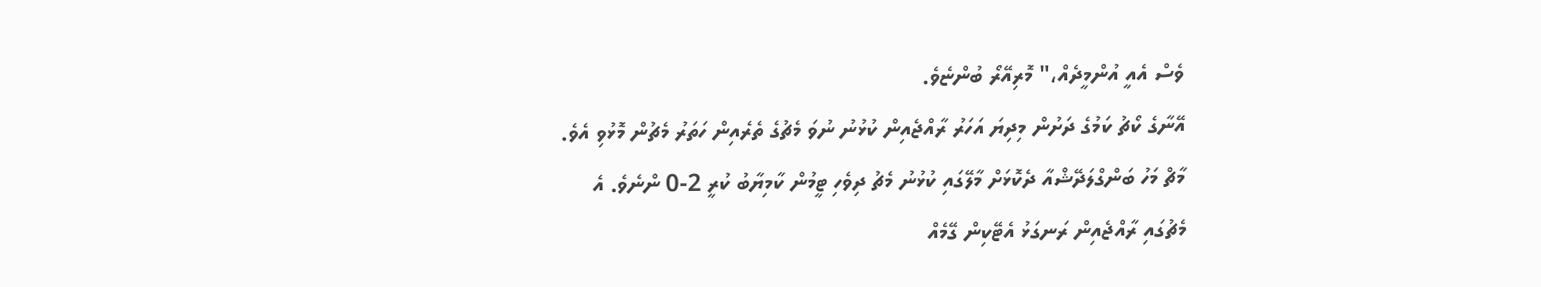ވެސް އެއީ އުންމީދެއް،" މޮރިއޭރޯ ބުންޏެވެ.
އޭނާގެ ކޯޗު ކަމުގެ ދަށުން މިދިޔަ އަހަރު ރާއްޖެއިން ކުޅުނު ނުވަ މެޗުގެ ތެރެއިން ހަތަރު މެޗުން މޮޅުވި އެވެ. މާޗް މަހު ބަންގްލަދޭޝްއާ ދެކޮޅަށް މާލޭގައި ކުޅުނު މެޗު ދިވެހި ޓީމުން ކާމިޔާބު ކުރީ 2-0 ންނެވެ. އެ މެޗުގައި ރާއްޖެއިން ރަނގަޅު އެޓޭކިން ގޭމެއް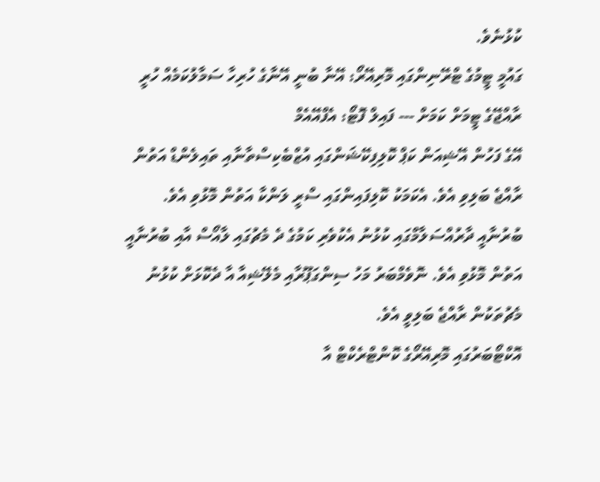ކުޅުނެވެ.
ގައުމީ ޓީމުގެ ޓްރޭނިންގައި މޮރިއޭރޯ: އޭނާ ބުނީ އޭނާގެ ހުރިހާ ސަމާލުކަމެއް ހުރީ ރާއްޖޭގެ ޓީމަށް ކަމަށް --- ފައިލް ފޮޓޯ: އެފްއޭއެމް
އޭގެ ފަހުން އޭޝިއަން ކަޕް ކޮލިފިކޭޝަންގައި އުޒްބެކިސްތާނާއި ތައިލެންޑް އަތުން ރާއްޖެ ބަލިވި އެވެ. އެކަމަކު ކޮލިފައިންގައި ސްރީ ލަންކާ އަތުން މޮޅުވި އެވެ. ބުރުނާއީ ދާރުއްސަލާމްގައި ކުޅުނު އެކުވެރި ކަމުގެ ދެ މެޗުގައި ލާއޯސް އާއި ބުރުނާއީ އަތުން މޮޅުވި އެވެ. ނޮވެމްބަރު މަހު ސިންގަޕޫރާއި މެލޭޝިއާ އާ ދެކޮޅަށް ކުޅުނު މެޗުތަކުން ރާއްޖެ ބަލިވީ އެވެ.
އޮކްޓޯބަރުގައި މޮރިއޭރޯގެ ކޮންޓްރެކްޓް އާ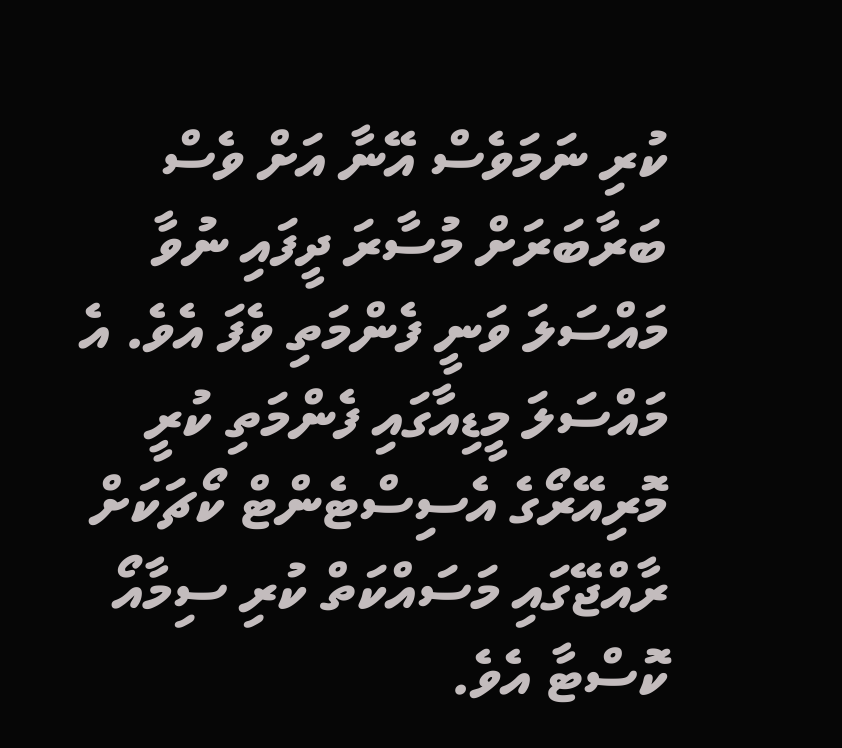ކުރި ނަމަވެސް އޭނާ އަށް ވެސް ބަރާބަރަށް މުސާރަ ދީފައި ނުވާ މައްސަލަ ވަނީ ފެންމަތި ވެފަ އެވެ. އެ މައްސަލަ މީޑިއާގައި ފެންމަތި ކުރީ މޮރިއޭރޯގެ އެސިސްޓެންޓް ކޯޗަކަށް ރާއްޖޭގައި މަސައްކަތް ކުރި ސިމާއޯ ކޮސްޓާ އެވެ.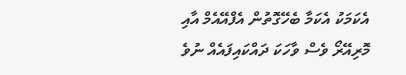އެކަމަކު އެކަމާ ބެހޭގޮތުން އެފްއޭއެމް އާއި މޮރިއޭރޯ ވެސް ވާހަކަ ދައްކައިފައެއް ނުވެ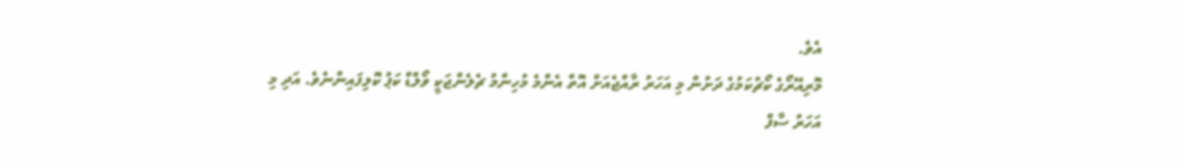އެވެ.
މޮރިއޭރޯގެ ކޯޗުކަމުގެ ދަށުން މި އަހަރު ރާއްޖެއަށް އޮތް އެންމެ މުހިންމު ޗެލެންޖަކީ ވޯލްޑް ކަޕު ކޮލިފައިންނެވެ. އަދި މި އަހަރު ސާފް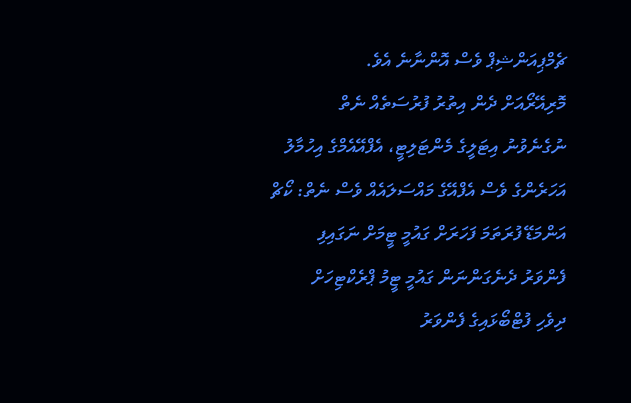ޗެމްޕިއަންޝިޕް ވެސް އޮންނާނެ އެވެ.
މޮރިއޭރޯއަށް ދެން އިތުރު ފުރުސަތެއް ނެތް
ނުގެނެވުނު އިޓަލީގެ މެންޓަލިޓީ، އެފްއޭއެމްގެ އިހުމާލު
އަހަރެންގެ ވެސް އެފްއޭގެ މައްސަލައެއް ވެސް ނެތް: ކޯޗް
އަންމަޑޭ ފުރަތަމަ ފަހަރަށް ގައުމީ ޓީމަށް ނަގައިފި
ފެންވަރު ދެނެގަންނަން ގައުމީ ޓީމު ޕްރެކްޓިހަށް
ދިވެހި ފުޓްބޯޅައިގެ ފެންވަރު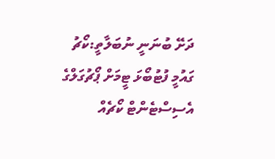ދަށޭ ބުނަނީ ނުބަލާތީ:ކޯޗު
ގައުމީ ފުޓުބޯޅަ ޓީމަށް ޕޯޗުގަލްގެ އެސިސްޓެންޓް ކޯޗެއް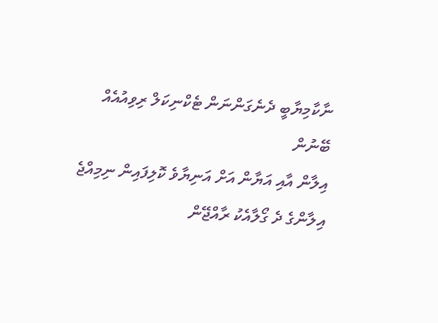ނާކާމިޔާބީ ދެނެގަންނަން ޓެކްނިކަލް ރިވިއުއެއް ބޭނުން
އިލާން އާއި އަޔާން އަށް އަނިޔާވެ ކޮލިފައިން ނިމިއްޖެ
އިލާންގެ ދެ ގޯލާއެކު ރާއްޖޭން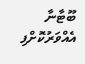ބޫޓާނާ އެއްވަރުކޮށްފި